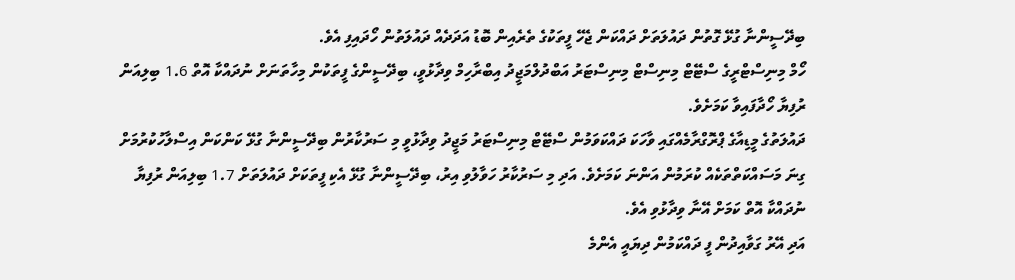ބިދޭސީންނާ ގުޅޭ ގޮތުން ދައުލަތަށް ދައްކަން ޖެހޭ ފީތަކުގެ ތެރެއިން ބޮޑު އަދަދެއް ދައުލަތުން ހޯދައިފި އެވެ.
ހޯމް މިނިސްޓްރީގެ ސްޓޭޓް މިނިސްޓް މިނިސްޓަރު އަބްދުލްމަޖީދު އިބްރާހިމް ވިދާޅުވީ، ބިދޭސީންގެ ފީތަކުން މިހާތަނަށް ނުދައްކާ އޮތް 1.6 ބިލިއަން ރުފިޔާ ހޯދާފައިވާ ކަމަށެވެ.
ދައުލަތުގެ މީޑިއާގެ ޕްރޮގްރާމެއްގައި ވާހަކަ ދައްކަވަމުން ސްޓޭޓް މިނިސްޓަރު މަޖީދު ވިދާޅުވީ މި ސަރުކާރުން ބިދޭސީންނާ ގުޅޭ ކަންކަން އިސްލާހުކުރުމަށް ގިނަ މަސައްކަތްތަކެއް ކުރަމުން އަންނަ ކަމަށެވެ. އަދި މި ސަރުކާރު ހަވާލުވި އިރު، ބިދޭސީންނާ ގުޅޭ އެކި ފީތަކަށް ދައުލަތަށް 1.7 ބިލިއަން ރުފިޔާ ނުދައްކާ އޮތް ކަމަށް އޭނާ ވިދާޅުވި އެވެ.
އަދި އޭރު ގަވާއިދުން ފީ ދައްކަމުން ދިޔައީ އެންމެ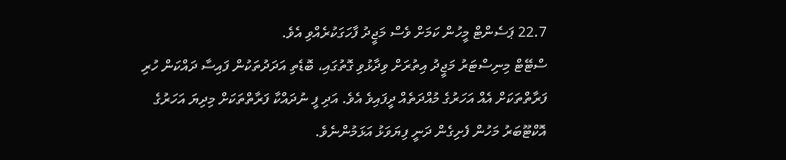22.7 ޕަސެންޓް މީހުން ކަމަށް ވެސް މަޖީދު ފާހަގަކުރެއްވި އެވެ.
ސްޓޭޓް މިނިސްޓަރު މަޖީދު އިތުރަށް ވިދާޅުވި ގޮތުގައި، ބޮޑެތި އަދަދުތަކުން ފައިސާ ދައްކަން ހުރި ފަރާތްތަކަށް އެއް އަހަރުގެ މުއްދަތެއް ދީފައިވެ އެވެ. އަދި ފީ ނުދައްކާ ފަރާތްތަކަށް މިދިޔަ އަހަރުގެ އޮކްޓޫބަރު މަހުން ފެށިގެން ދަނީ ފިޔަވަޅު އަޅަމުންނެވެ.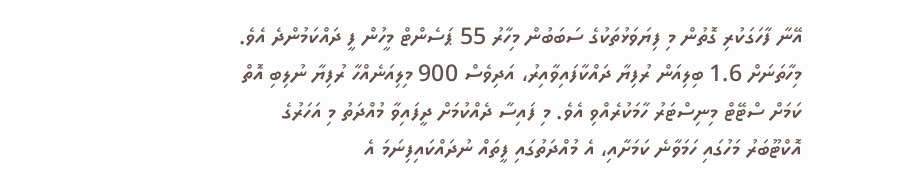އޭނާ ފާހަގަކުރި ގޮތުން މި ފިޔަވަޅުތަކުގެ ސަބަބުން މިހާރު 55 ޕަސެންޓް މީހުން ފީ ދައްކަމުންދެ އެވެ.
މިހާތަނަށް 1.6 ބިލިއަން ރުފިޔާ ދައްކާފައިވާއިރު، އަދިވެސް 900 މިލިއަނެއްހާ ރުފިޔާ ނުލިބި އޮތް ކަމަށް ސްޓޭޓް މިނިސްޓަރު ހާމަކުރެއްވި އެވެ. މި ފައިސާ ދެއްކުމަށް ދީފައިވާ މުއްދަތު މި އަހަރުގެ އޮކްޓޫބަރު މަހުގައި ހަމަވާނެ ކަމަށާއި، އެ މުއްދަތުގައި ފީތައް ނުދައްކައިފިނަމަ އެ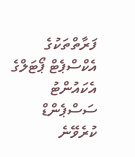ފަރާތްތަކުގެ އެކްސްޕެޓް ޕޯޓަލްގެ އެކައުންޓު ސަސްޕެންޑް ކުރެވޭނެ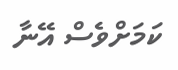ކަމަށްވެސް އޭނާ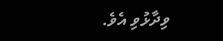ވިދާޅުވި އެވެ.